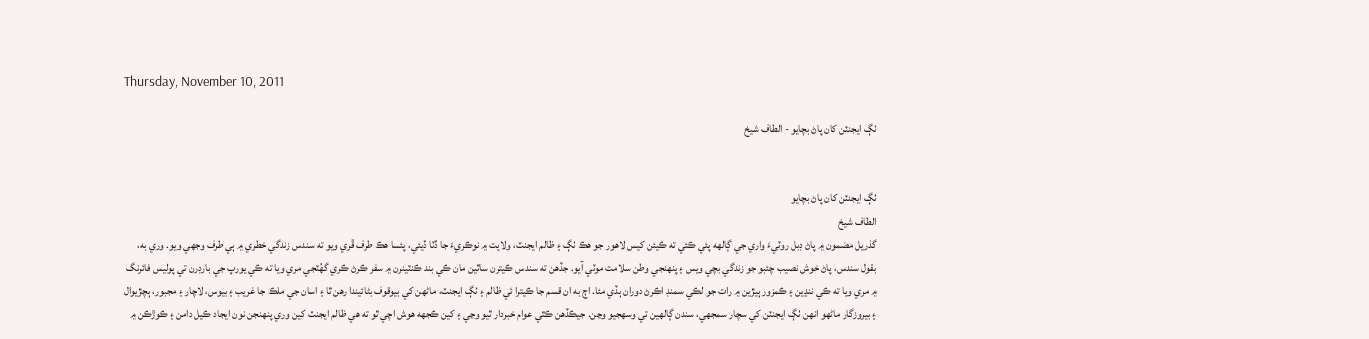Thursday, November 10, 2011

ٺڳ ايجنٽن کان پاڻ بچايو - الطاف شيخ


ٺڳ ايجنٽن کان پاڻ بچايو
الطاف شيخ
گذريل مضمون ۾ پاڻ ڊبل روٽيءَ واري جي ڳالهه پئي ڪئي ته ڪيئن کيس لاهور جو هڪ ٺڳ ۽ ظالم ايجنٽ، ولايت ۾ نوڪريءَ جا ڏٽا ڏيئي، پئسا هڪ طرف ڦري ويو ته سندس زندگي خطري ۾ ٻي طرف وجهي ويو. وري به، بقول سندس، پاڻ خوش نصيب چئبو جو زندگي بچي ويس ۽ پنهنجي وطن سلامت موٽي آيو. جڏهن ته سندس ڪيترن ساٿين مان ڪي بند ڪنٽينرن ۾ سفر ڪرڻ ڪري گهُٽجي مري ويا ته ڪي يورپ جي بارڊرن تي پوليس فائرنگ ۾ مري ويا ته ڪي ننڍين ۽ ڪمزور ٻيڙين ۾ رات جو لڪي سمنڊ اڪرڻ دوران ٻڏي مئا. اڄ به ان قسم جا ڪيترا ئي ظالم ۽ ٺڳ ايجنٽ، ماڻهن کي بيوقوف بڻائيندا رهن ٿا ۽ اسان جي ملڪ جا غريب ۽ بيوس، لاچار ۽ مجبور، ٻچڙيوال ۽ بيروزگار ماڻهو انهن ٺڳ ايجنٽن کي سچار سمجهي، سندن ڳالهين تي وسهجيو وڃن. جيڪڏهن ڪٿي عوام خبردار ٿيو وڃي ۽ کين ڪجهه هوش اچي ٿو ته هي ظالم ايجنٽ کين وري پنهنجن نون ايجاد ڪيل دامن ۽ ڪوڙڪن ۾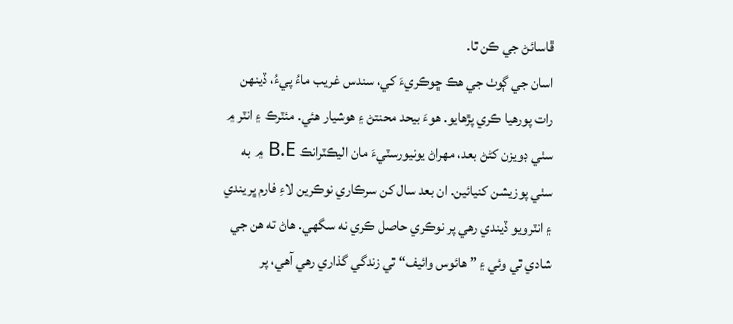ڦاسائڻ جي ڪن ٿا.
اسان جي ڳوٺ جي هڪ ڇوڪريءَ کي، سندس غريب ماءُ پيءُ، ڏينهن رات پورهيا ڪري پڙهايو. هوءَ بيحد محنتڻ ۽ هوشيار هئي. مئٽرڪ ۽ انٽر ۾ سٺي ڊويزن کڻڻ بعد، مهراڻ يونيورسٽيءَ مان اليڪٽرانڪ B.E ۾ به سٺي پوزيشن کنيائين. ان بعد سال کن سرڪاري نوڪرين لاءِ فارم ڀريندي ۽ انٽرويو ڏيندي رهي پر نوڪري حاصل ڪري نه سگهي. هاڻ ته هن جي شادي ٿي وئي ۽ ”هائوس وائيف“ ٿي زندگي گذاري رهي آهي، پر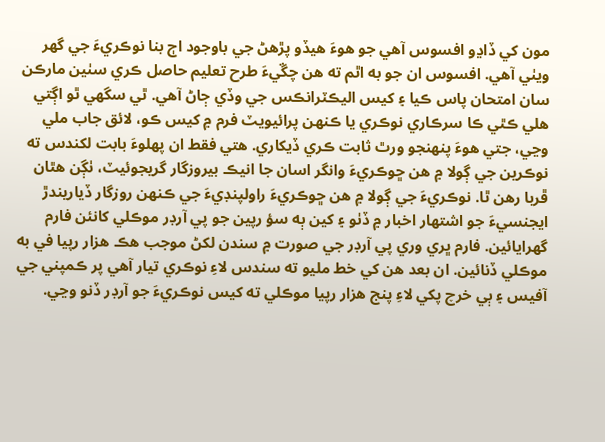مون کي ڏاڍو افسوس آهي جو هوءَ هيڏو پڙهڻ جي باوجود اڄ بنا نوڪريءَ جي گهر ويٺي آهي. افسوس ان جو به اٿم ته هن چڱيءَ طرح تعليم حاصل ڪري سٺين مارڪن سان امتحان پاس ڪيا ۽ کيس اليڪٽرانڪس جي وڏي ڄاڻ آهي. ٿي سگهي ٿو اڳتي هلي ڪٿي ڪا سرڪاري نوڪري يا ڪنهن پرائيويٽ فرم ۾ کيس ڪو، لائق جاب ملي وڃي، جتي هوءَ پنهنجو ورٿ ثابت ڪري ڏيکاري. هتي فقط ان پهلوءَ بابت لکندس ته نوڪرين جي ڳولا ۾ هن ڇوڪريءَ وانگر اسان جا انيڪ بيروزگار گريجوئيٽ، ٺڳن هٿان ڦربا رهن ٿا. نوڪريءَ جي ڳولا ۾ هن ڇوڪريءَ راولپنڊيءَ جي ڪنهن روزگار ڏياريندڙ ايجنسيءَ جو اشتهار اخبار ۾ ڏٺو ۽ کين ٻه سؤ رپين جو پي آرڊر موڪلي کانئن فارم گهرايائين. فارم ڀري وري پي آرڊر جي صورت ۾ سندن لکڻ موجب هڪ هزار رپيا في به موڪلي ڏنائين. ان بعد هن کي خط مليو ته سندس لاءِ نوڪري تيار آهي پر ڪمپني جي آفيس ۽ ٻي خرچ پکي لاءِ پنج هزار رپيا موڪلي ته کيس نوڪريءَ جو آرڊر ڏنو وڃي.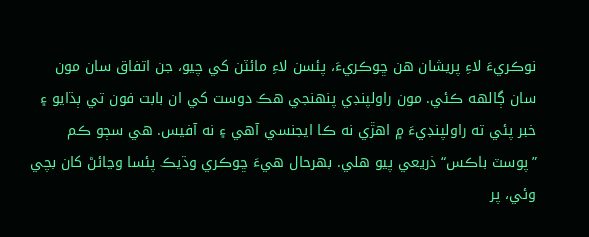نوڪريءَ لاءِ پريشان هن ڇوڪريءَ، پئسن لاءِ مائٽن کي چيو، جن اتفاق سان مون سان ڳالهه ڪئي. مون راولپنڊي پنهنجي هڪ دوست کي ان بابت فون تي ٻڌايو ۽ خبر پئي ته راولپنڊيءَ ۾ اهڙي نه ڪا ايجنسي آهي ۽ نه آفيس. هي سڄو ڪم ”پوسٽ باڪس“ ذريعي پيو هلي. بهرحال هيءَ ڇوڪري وڌيڪ پئسا وڃائڻ کان بچي وئي، پر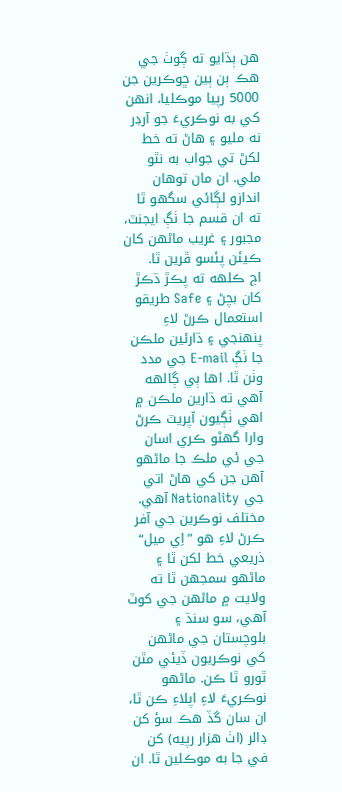هن ٻڌايو ته ڳوٺ جي هڪ ٻن ٻين ڇوڪرين جن 5000 رپيا موڪليا، انهن کي به نوڪريءَ جو آرڊر نه مليو ۽ هاڻ ته خط لکڻ تي جواب به نٿو ملي. ان مان توهان اندازو لڳائي سگهو ٿا ته ان قسم جا ٺڳ ايجنٽ، مجبور ۽ غريب ماڻهن کان ڪيئن پئسو ڦرين ٿا.
اڄ ڪلهه ته پڪڙ ڌڪڙ کان بچڻ ۽ Safe طريقو استعمال ڪرڻ لاءِ پنهنجي ۽ ڌارئين ملڪن جا ٺڳ E-mail جي مدد وٺن ٿا. اها ٻي ڳالهه آهي ته ڌارين ملڪن ۾ اهي ٺڳيون آپريٽ ڪرڻ وارا گهڻو ڪري اسان جي ئي ملڪ جا ماڻهو آهن جن کي هاڻ اتي جي Nationality آهي. مختلف نوڪرين جي آفر ڪرڻ لاءِ هو ”اِي ميل“ ذريعي خط لکن ٿا ۽ ماڻهو سمجهن ٿا ته ولايت ۾ ماڻهن جي کوٽ آهي، سو سنڌ ۽ بلوچستان جي ماڻهن کي نوڪريون ڏيئي مٿن ٿورو ٿا ڪن. ماڻهو نوڪريءَ لاءِ اپلاءِ ڪن ٿا، ان سان گڏ هڪ سؤ کن ڊالر (اٺ هزار رپيه) کن في جا به موڪلين ٿا. ان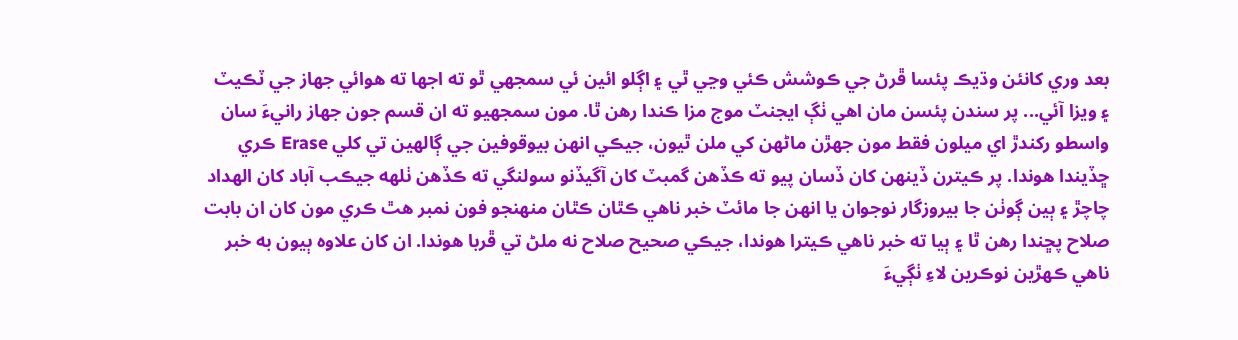بعد وري کانئن وڌيڪ پئسا ڦرڻ جي ڪوشش ڪئي وڃي ٿي ۽ اڳلو ائين ئي سمجهي ٿو ته اجها ته هوائي جهاز جي ٽڪيٽ ۽ ويزا آئي... پر سندن پئسن مان اهي ٺڳ ايجنٽ موج مزا ڪندا رهن ٿا. مون سمجهيو ته ان قسم جون جهاز رانيءَ سان واسطو رکندڙ اي ميلون فقط مون جهڙن ماڻهن کي ملن ٿيون، جيڪي انهن بيوقوفين جي ڳالهين تي کلي Erase ڪري ڇڏيندا هوندا. پر ڪيترن ڏينهن کان ڏسان پيو ته ڪڏهن گمبٽ کان آگيڏنو سولنگي ته ڪڏهن ٺلهه جيڪب آباد کان الهداد چاچڙ ۽ ٻين ڳوٺن جا بيروزگار نوجوان يا انهن جا مائٽ خبر ناهي ڪٿان ڪٿان منهنجو فون نمبر هٿ ڪري مون کان ان بابت صلاح پڇندا رهن ٿا ۽ ٻيا ته خبر ناهي ڪيترا هوندا، جيڪي صحيح صلاح نه ملڻ تي ڦربا هوندا. ان کان علاوه ٻيون به خبر ناهي ڪهڙين نوڪرين لاءِ ٺڳيءَ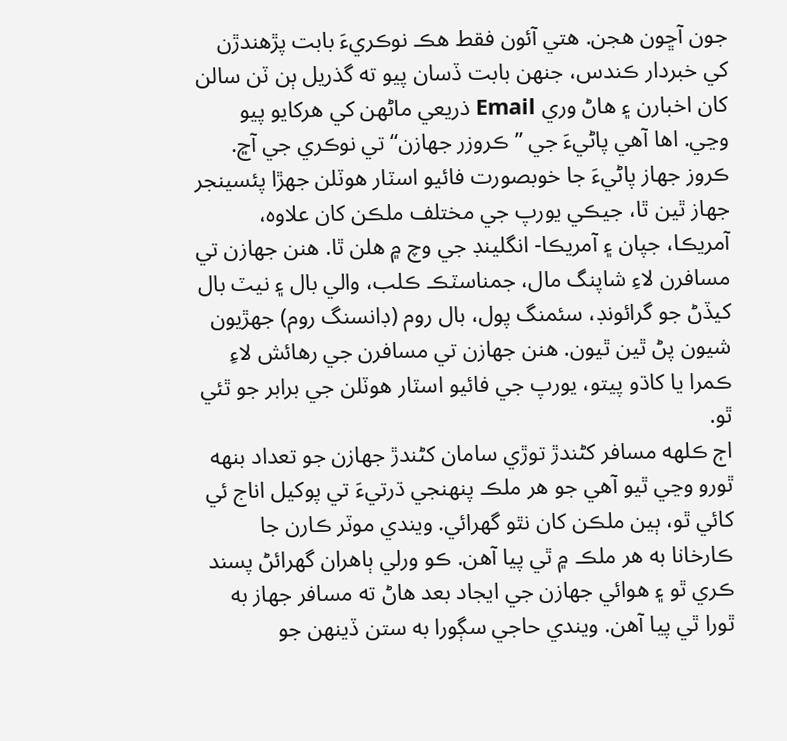جون آڇون هجن. هتي آئون فقط هڪ نوڪريءَ بابت پڙهندڙن کي خبردار ڪندس، جنهن بابت ڏسان پيو ته گذريل ٻن ٽن سالن کان اخبارن ۽ هاڻ وري Email ذريعي ماڻهن کي هرکايو پيو وڃي. اها آهي پاڻيءَ جي ”ڪروزر جهازن“ تي نوڪري جي آڇ. ڪروز جهاز پاڻيءَ جا خوبصورت فائيو اسٽار هوٽلن جهڙا پئسينجر جهاز ٿين ٿا، جيڪي يورپ جي مختلف ملڪن کان علاوه، آمريڪا، جپان ۽ آمريڪا- انگلينڊ جي وچ ۾ هلن ٿا. هنن جهازن تي مسافرن لاءِ شاپنگ مال، جمناسٽڪ ڪلب، والي بال ۽ نيٽ بال کيڏڻ جو گرائونڊ، سئمنگ پول، بال روم (ڊانسنگ روم) جهڙيون شيون پڻ ٿين ٿيون. هنن جهازن تي مسافرن جي رهائش لاءِ ڪمرا يا کاڌو پيتو، يورپ جي فائيو اسٽار هوٽلن جي برابر جو ٿئي ٿو.
اڄ ڪلهه مسافر کڻندڙ توڙي سامان کڻندڙ جهازن جو تعداد بنهه ٿورو وڃي ٿيو آهي جو هر ملڪ پنهنجي ڌرتيءَ تي پوکيل اناج ئي کائي ٿو، ٻين ملڪن کان نٿو گهرائي. ويندي موٽر ڪارن جا ڪارخانا به هر ملڪ ۾ ٿي پيا آهن. ڪو ورلي ٻاهران گهرائڻ پسند ڪري ٿو ۽ هوائي جهازن جي ايجاد بعد هاڻ ته مسافر جهاز به ٿورا ٿي پيا آهن. ويندي حاجي سڳورا به ستن ڏينهن جو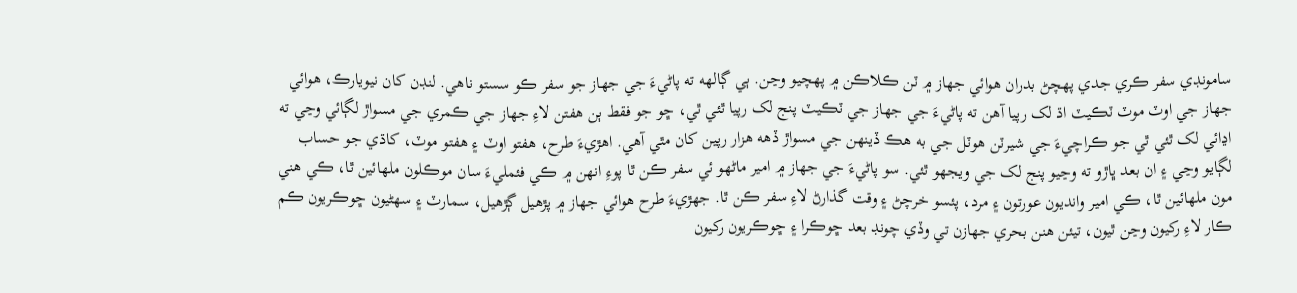سامونڊي سفر ڪري جدي پهچڻ بدران هوائي جهاز ۾ ٽن ڪلاڪن ۾ پهچيو وڃن. ٻي ڳالهه ته پاڻيءَ جي جهاز جو سفر ڪو سستو ناهي. لنڊن کان نيويارڪ، هوائي جهاز جي اوٽ موٽ ٽڪيٽ اڌ لک رپيا آهن ته پاڻيءَ جي جهاز جي ٽڪيٽ پنج لک رپيا ٿئي ٿي، ڇو جو فقط ٻن هفتن لاءِ جهاز جي ڪمري جي مسواڙ لڳائي وڃي ته اڍائي لک ٿئي ٿي جو ڪراچيءَ جي شيرٽن هوٽل جي به هڪ ڏينهن جي مسواڙ ڏهه هزار رپين کان مٿي آهي. اهڙيءَ طرح، هفتو اوٽ ۽ هفتو موٽ، کاڌي جو حساب لڳايو وڃي ۽ ان بعد ڀاڙو ته وڃيو پنج لک جي ويجهو ٿئي. سو پاڻيءَ جي جهاز ۾ امير ماڻهو ئي سفر ڪن ٿا پوءِ انهن ۾ ڪي فئمليءَ سان موڪلون ملهائين ٿا، ڪي هني مون ملهائين ٿا، ڪي امير وانديون عورتون ۽ مرد، پئسو خرچڻ ۽ وقت گذارڻ لاءِ سفر ڪن ٿا. جهڙيءَ طرح هوائي جهاز ۾ پڙهيل ڳڙهيل، سمارٽ ۽ سهڻيون ڇوڪريون ڪم ڪار لاءِ رکيون وڃن ٿيون، تيئن هنن بحري جهازن تي وڏي چونڊ بعد ڇوڪرا ۽ ڇوڪريون رکيون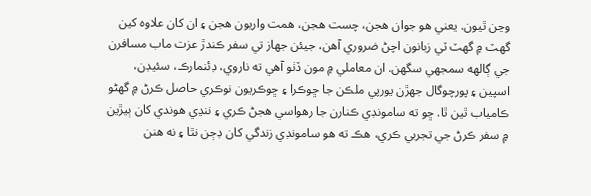وڃن ٿيون. يعني هو جوان هجن، چست هجن، همت واريون هجن ۽ ان کان علاوه کين گهٽ ۾ گهٽ ٽي زبانون اچڻ ضروري آهن، جيئن جهاز تي سفر ڪندڙ عزت ماب مسافرن جي ڳالهه سمجهي سگهن. ان معاملي ۾ مون ڏٺو آهي ته ناروي، ڊئنمارڪ، سئيڊن، اسپين ۽ پورچوگال جهڙن يورپي ملڪن جا ڇوڪرا ۽ ڇوڪريون نوڪري حاصل ڪرڻ ۾ گهڻو ڪامياب ٿين ٿا. ڇو ته سامونڊي ڪنارن جا رهواسي هجڻ ڪري ۽ ننڍي هوندي کان ٻيڙين ۾ سفر ڪرڻ جي تجربي ڪري، هڪ ته هو سامونڊي زندگي کان ڊڄن نٿا ۽ نه هنن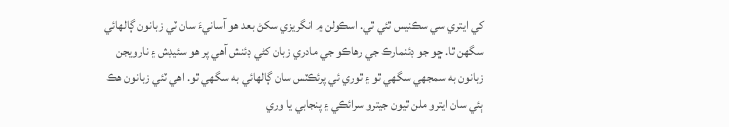کي ايتري سي سڪنيس ٿئي ٿي. اسڪولن ۾ انگريزي سکڻ بعد هو آسانيءَ سان ٽي زبانون ڳالهائي سگهن ٿا. ڇو جو ڊئنمارڪ جي رهاڪو جي مادري زبان کڻي ڊئنش آهي پر هو سئيڊش ۽ نارويجن زبانون به سمجهي سگهي ٿو ۽ ٿوري ئي پرئڪٽس سان ڳالهائي به سگهي ٿو. اهي ٽئي زبانون هڪ ٻئي سان ايترو ملن ٿيون جيترو سرائڪي ۽ پنجابي يا وري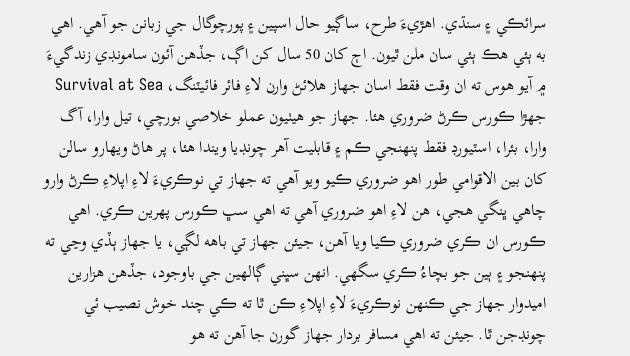سرائڪي ۽ سنڌي. اهڙيءَ طرح، ساڳيو حال اسپين ۽ پورچوگال جي زبانن جو آهي. اهي به ٻئي هڪ ٻئي سان ملن ٿيون. اڄ کان 50 سال کن اڳ، جڏهن آئون سامونڊي زندگيءَ ۾ آيو هوس ته ان وقت فقط اسان جهاز هلائڻ وارن لاءِ فائر فائيٽنگ، Survival at Sea جهڙا ڪورس ڪرڻ ضروري هئا. جهاز جو هيٺيون عملو خلاصي بورچي، تيل وارا، آگ وارا، بئرا، اسٽيورڊ فقط پنهنجي ڪم ۽ قابليت آهر چونڊيا ويندا هئا، پر هاڻ ويهارو سالن کان بين الاقوامي طور اهو ضروري ڪيو ويو آهي ته جهاز تي نوڪريءَ لاءِ اپلاءِ ڪرڻ وارو چاهي ڀنگي هجي، هن لاءِ اهو ضروري آهي ته اهي سڀ ڪورس پهرين ڪري. اهي ڪورس ان ڪري ضروري ڪيا ويا آهن، جيئن جهاز تي باهه لڳي، يا جهاز ٻڏي وڃي ته پنهنجو ۽ ٻين جو بچاءُ ڪري سگهي. انهن سڀني ڳالهين جي باوجود، جڏهن هزارين اميدوار جهاز جي ڪنهن نوڪريءَ لاءِ اپلاءِ ڪن ٿا ته ڪي چند خوش نصيب ئي چونڊجن ٿا. جيئن ته اهي مسافر بردار جهاز گورن جا آهن ته هو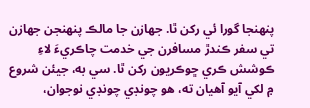پنهنجا گورا ئي رکن ٿا. جهازن جا مالڪ پنهنجن جهازن تي سفر ڪندڙ مسافرن جي خدمت چاڪريءَ لاءِ ڪوشش ڪري ڇوڪريون رکن ٿا. سي به، جيئن شروع ۾ لکي آيو آهيان ته، هو چونڊي چونڊي نوجوان،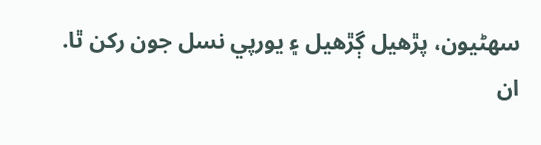سهڻيون، پڙهيل ڳڙهيل ۽ يورپي نسل جون رکن ٿا. ان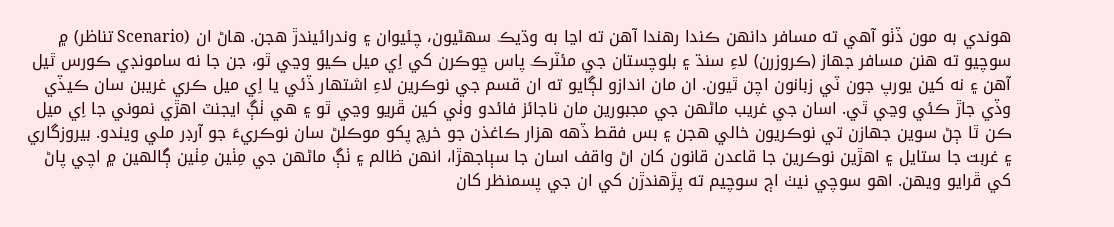هوندي به مون ڏٺو آهي ته مسافر دانهن ڪندا رهندا آهن ته اڃا به وڌيڪ سهڻيون، چئيوان ۽ وندرائيندڙ هجن. هاڻ ان (Scenario تناظر) ۾ سوچيو ته هنن مسافر جهاز (ڪروزرن) لاءِ سنڌ ۽ بلوچستان جي مئٽرڪ پاس ڇوڪرن کي اِي ميل ڪيو وڃي ٿو، جن جا نه سامونڊي ڪورس ٿيل آهن ۽ نه کين يورپ جون ٽي زبانون اچن ٿيون. ان مان اندازو لڳايو ته ان قسم جي نوڪرين لاءِ اشتهار ڏئي يا اِي ميل ڪري غريبن سان ڪيڏي وڏي جاڙ ڪئي وڃي ٿي. اسان جي غريب ماڻهن جي مجبورين مان ناجائز فائدو وٺي کين ڦريو وڃي ٿو ۽ هي ٺڳ ايجنٽ اهڙي نموني جا اِي ميل ڪن ٿا ڄڻ سوين جهازن تي نوڪريون خالي هجن ۽ بس فقط ڏهه هزار ڪاغذن جو خرچ پکو موڪلڻ سان نوڪريءَ جو آرڊر ملي ويندو. بيروزگاري ۽ غربت جا ستايل ۽ اهڙين نوڪرين جا قاعدن قانون کان اڻ واقف اسان جا سٻاجهڙا، انهن ظالم ۽ ٺڳ ماڻهن جي مِٺين مِٺين ڳالهين ۾ اچي پاڻ کي ڦرايو ويهن. اهو سوچي نيٺ اڄ سوچيم ته پڙهندڙن کي ان جي پسمنظر کان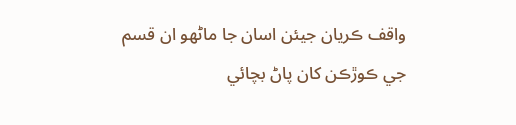واقف ڪريان جيئن اسان جا ماڻهو ان قسم جي ڪوڙڪن کان پاڻ بچائي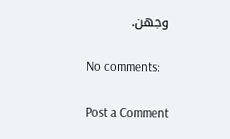وجهن.

No comments:

Post a Comment